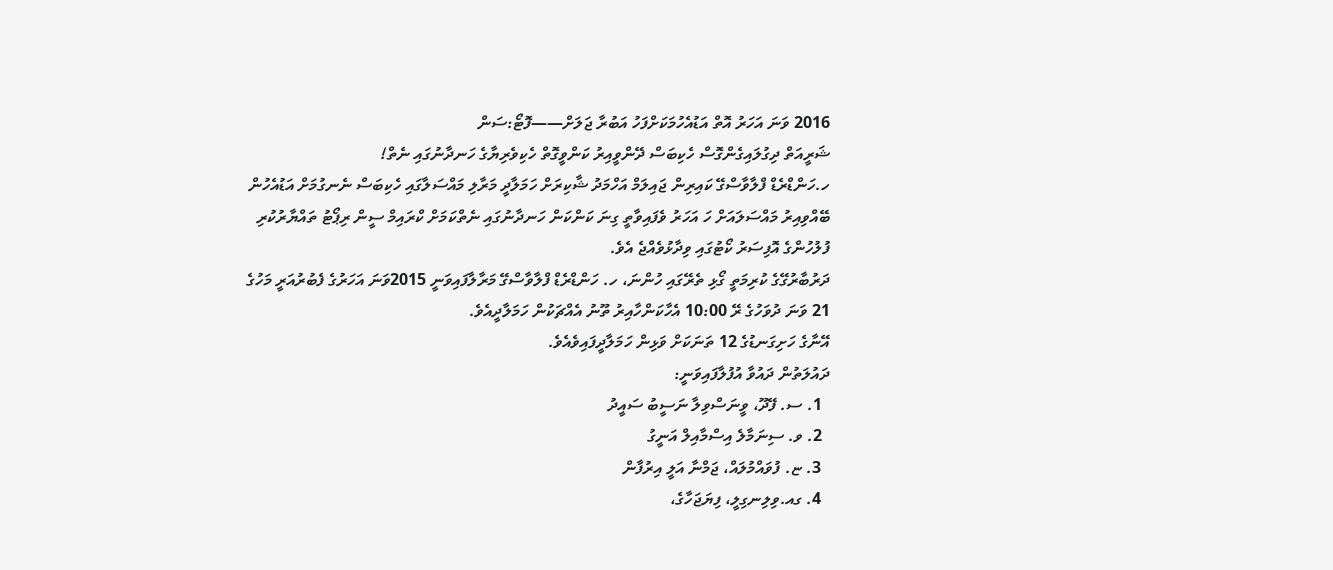2016 ވަނަ އަހަރު އޮތް އަޑުއެހުމަކަށްފަހު އަބުރާ ޖަލަށް——ފޮޓޯ:ސަން
ޝަރީއަތް ދިގުލައިގެންގޮސް ހެކިބަސް ދޭންވީއިރު ކަންވީގޮތް ހެކިވެރިޔާގެ ހަނދާނުގައި ނެތް!
ހ.ހަންޑްރެޑް ފްލާވާސްގޭ ކައިރިން ޖައިލަމް އަހްމަދު ޝާކިރަށް ހަމަލާދީ މަރާލި މައްސަލާގައި ހެކިބަސް ނެނގުމަށް އަޑުއެހުން ބޭއްވިއިރު މައްސަލައަށް ހަ އަހަރު ވެފައިވާތީ ގިނަ ކަންކަން ހަނދާނުގައި ނެތްކަމަށް ކްރައިމް ސީން ރިޕޯޓު ތައްޔާރުކުރި ފުލުހުންގެ އޮފިސަރު ކޯޓުގައި ވިދާޅުވެއްޖެ އެވެ.
ދަރުބާރުގޭގެ ކުރިމަތީ ގޯޅި ތެރޭގައި ހުންނަ، ހ. ހަންޑްރެޑް ފްލާވާސްގޭ މަރާލާފައިވަނީ 2015ވަނަ އަހަރުގެ ފެބުރުއަރީ މަހުގެ 21 ވަނަ ދުވަހުގެ ރޭ 10:00 އެހާކަންހާއިރު ތޫނު އެއްޗަކުން ހަމަލާދީއެވެ.
އޭނާގެ ހަށިގަނޑުގެ 12 ތަނަކަށް ވަޅިން ހަމަލާދީފައިވެއެވެ.
ދައުލަތުން ދައުވާ އުފުލާފައިވަނީ:
  1. ސ. ފޭދޫ، ވީނަސްވިލާ ނަސީބު ސައީދު
  2. ވ. ސިނަމާލެ އިސްމާއިލް އަނީގު
  3. ޏ. ފުވައްމުލައް، ޖަމްނާ އަލީ އިރުފާން
  4. ގއ.ވިލިނގިލީ، ފިޔަޖަހާގެ،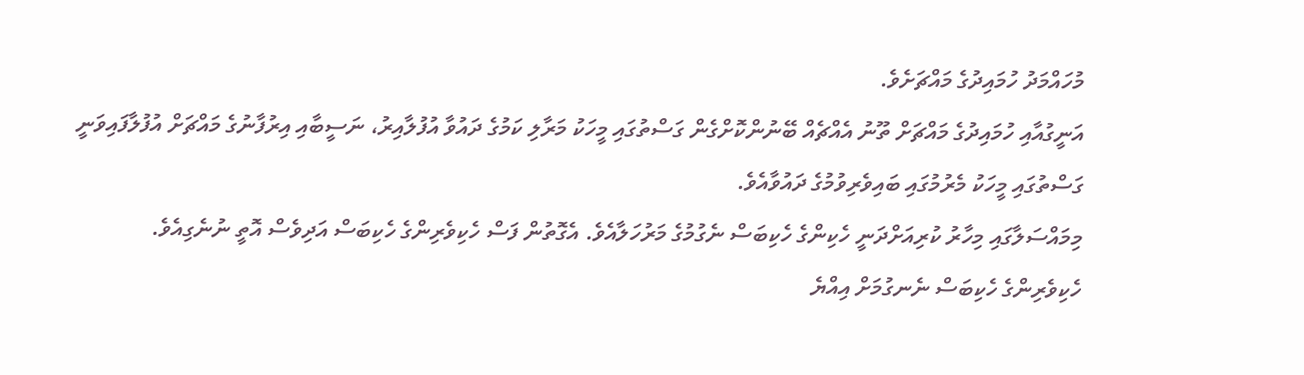މުހައްމަދު ހުމައިދުގެ މައްޗަށެވެ.
އަނީގުއާއި ހުމައިދުގެ މައްޗަށް ތޫނު އެއްޗެއް ބޭނުންކޮށްގެން ގަސްތުގައި މީހަކު މަރާލި ކަމުގެ ދައުވާ އުފުލާއިރު، ނަސީބާއި އިރުފާނުގެ މައްޗަށް އުފުލާފައިވަނީ ގަސްތުގައި މީހަކު މެރުމުގައި ބައިވެރިވުމުގެ ދައުވާއެވެ.
މިމައްސަލާގައި މިހާރު ކުރިއަށްދަނީ ހެކިންގެ ހެކިބަސް ނެގުމުގެ މަރުހަލާއެވެ. އެގޮތުން ފަސް ހެކިވެރިންގެ ހެކިބަސް އަދިވެސް އޮތީ ނުނެގިއެވެ.
ހެކިވެރިންގެ ހެކިބަސް ނެނގުމަށް އިއްޔެ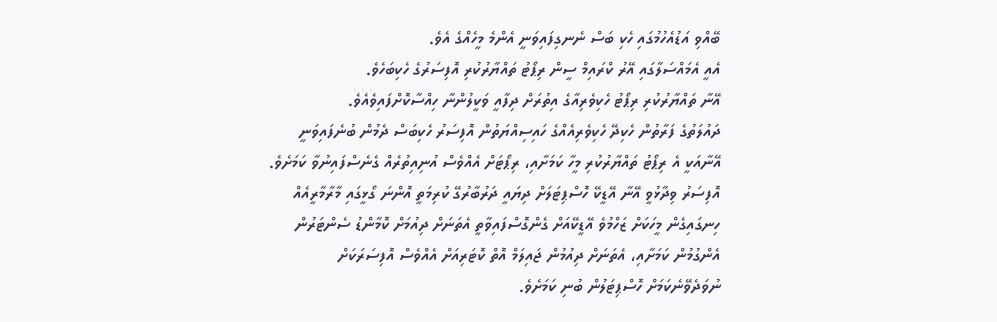ބޭއްވި އަޑުއެހުމުގައި ހެކި ބަސް ނެނގިފައިވަނީ އެންމެ މީހެއްގެ އެވެ.
އެއީ އެމައްސަލާގައި އޭރު ކްރައިމް ސީން ރިޕޯޓު ތައްޔާރުކުރި އޮފިސަރުގެ ހެކިބަހެވެ.
އޭނާ ތައްޔާރުކުރި ރިޕޯޓު ހެކިވެރިއާގެ އިތުރަށް ދިފާއީ ވަކީލުންނާ ހިއްސާކޮށްފައިވެއެވެ.
ދައުލަތުގެ ފަރާތުން ހެކިދޭ ހެކިވެރިއެއްގެ ހައިސިއްޔަތުން އޮފިސަރު ހެކިބަސް ދެމުން ބުނެފައިވަނީ އޭނާއަކީ އެ ރިޕޯޓު ތައްޔާރުކުރި މީހާ ކަމަށާއި، ރިޕޯޓަށް އެއްވެސް އުނިއިތުރެއް ގެނެސްފައިނުވާ ކަމަށެވެ.
އޮފިސަރު ވިދާޅުވީ އޭނާ އޭޑީކޭ ހޮސްޕިޓަލަށް ދިޔައީ ދަރުބާރުގޭ ކުރިމަތީ އޮންނަ ގޯޅީގައި މާރާމާރީއެއް ހިނގައިގެން މީހަކަށް ޒަހްމުވެ އޭޑީކޭއަށް ގެންގޮސްފައިވާތީ އެތަނަށް ދިއުމަށް ކޮމާންޑު ސެންޓަރުން އެންގުމުން ކަމަށާއި، އެތަނަށް ދިއުމުން ޖައިލަމް އޮތް ކޮޓަރިއަށް އެއްވެސް އޮފިސަރަކަށް ނުވަދެވޭނެކަމަށް ހޮސްޕިޓަލުން ބުނި ކަމަށެވެ.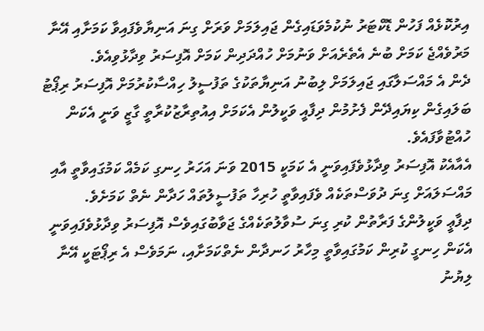އިރުކޮޅެއް ފަހުން ޑޮކްޓަރު ނުކުމެވަޑައިގެން ޖައިލަމަށް ވަރަށް ގިނަ އަނިޔާވެފައިވާ ކަމަށާއި އޭނާ މަރުވެއްޖެ ކަމަށް ބުނެ އެތެރެއަށް ވަނުމަށް ހުއްދަދިން ކަމަށް އޮފިސަރު ވިދާޅުވިއެވެ.
ދެން އެ މައްސަލާގައި ޖައިލަމަށް ލިބުނު އަނިޔާތަކުގެ ތަފުސީލު ހިއްސާކުރުމަށް އޮފިސަރު ރިޕޯޓު ބަލައިގެން ކިޔައިދޭން ފެށުމުން ދިފާއީ ވަކީލުން އެކަމަށް އިއުތިރާޒުކުރާތީ ގާޒީ ވަނީ އެކަން ހުއްޓުވާފައެވެ.
އެއާއެކު އޮފިސަރު ވިދާޅުވެފައިވަނީ އެ ކަމަކީ 2015 ވަނަ އަހަރު ހިނގި ކަމެއް ކަމުގައިވާތީ އާއި މައްސަލައަށް ގިނަ ދުވަސްތަކެއް ވެފައިވާތީ ހުރިހާ ތަފުސީލުތައް ހަދާން ނެތް ކަމަށެވެ.
ދިފާޢީ ވަކީލުންގެ ފަރާތުން ކުރި ގިނަ ސުވާލުތަކެއްގެ ޖަވާބުގައިވެސް އޮފިސަރު ވިދާޅުވެފައިވަނީ އެކަން ހިނގީ ކުރިން ކަމުގައިވާތީ މިހާރު ހަނދާން ނެތްކަމަށާއި، ނަމަވެސް އެ ރިޕޯޓަކީ އޭނާ ލިޔުނު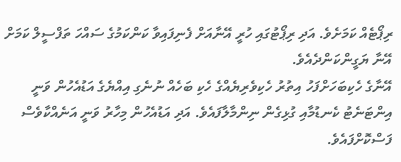ރިޕޯޓެއް ކަމަށެވެ. އަދި ރިޕޯޓުގައި ހުރީ އޭނާއަށް ފެނިފައިވާ ކަންކަމުގެ ސައްހަ ތަފްސީލް ކަމަށް އޭނާ ޔަގީންކަންދެއެވެ.
އޭނާގެ ހެކިބަހަށްފަހު އިތުރު ހެކިވެރިޔެއްގެ ހެކި ބަހެއް ނުނެގި އިއްޔެގެ އަޑުއެހުން ވަނީ އިންޓަނެޓު ކެނޑުމާއި ގުޅިގެން ނިންމާލާފައެވެ. އަދި އަޑުއެހުން މިހާރު ވަނީ އަނެއްކާވެސް ފަސްކޮށްފައެވެ.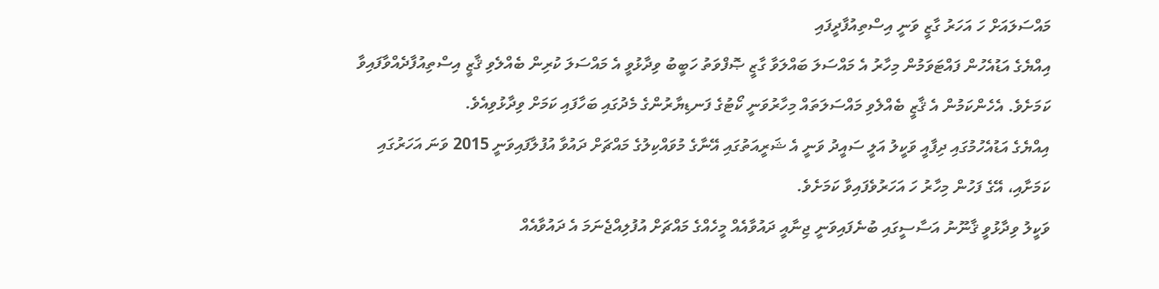މައްސަލައަށް ހަ އަހަރު ގާޒީ ވަނީ އިސްތިއުފާދީފައި
އިއްޔެގެ އަޑުއެހުން ފައްޓަވަމުން މިހާރު އެ މައްސަލަ ބައްލަވާ ގާޒީ ޞޮފްވަތު ހަބީބު ވިދާޅުވީ އެ މައްސަލަ ކުރިން ބެއްލެވި ޤާޒީ އިސްތިއުފާދެއްވާފައިވާ ކަމަށެވެ. އެހެންކަމުން އެ ޤާޒީ ބެއްލެވި މައްސަލަތައް މިހާރުވަނީ ކޯޓުގެ ފަނޑިޔާރުންގެ މެދުގައި ބަހާފައި ކަމަށް ވިދާޅުވިއެވެ.
އިއްޔެގެ އަޑުއެހުމުގައި ދިފާއީ ވަކީލު އަލީ ސައީދު ވަނީ އެ ޝަރީއަތުގައި އޭނާގެ މުވައްކިލުގެ މައްޗަށް ދައުވާ އުފުލާފައިވަނީ 2015 ވަނަ އަހަރުގައި ކަމަށާއި، އޭގެ ފަހުން މިހާރު ހަ އަހަރުވެފައިވާ ކަމަށެވެ.
ވަކީލު ވިދާޅުވީ ޤާނޫނު އަސާސީގައި ބުނެފައިވަނީ ޖިނާއީ ދައުވާއެއް މީހެއްގެ މައްޗަށް އުފުލިއްޖެނަމަ އެ ދައުވާއެއް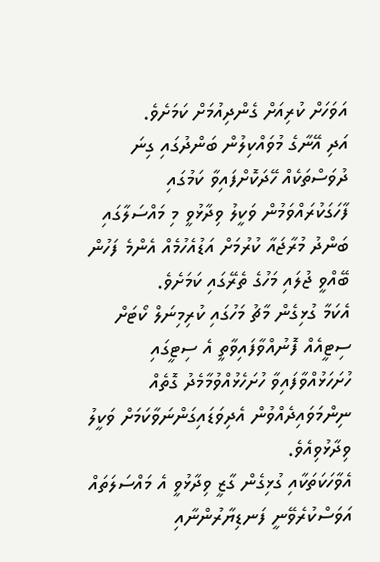އަވަހަށް ކުރިއަށް ގެންދިއުމަށް ކަމަށެވެ.
އަދި އޭނާގެ މުވައްކިލުން ބަންދުގައި ގިނަ ދުވަސްތަކެއް ހޭދަކޮށްފައިވާ ކަމުގައި ފާހަގަކުރައްވަމުން ވަކީލު ވިދާޅުވީ މި މައްސަލާގައި ބަންދު މުރާޖައާ ކުރުމަށް އަޑުއެހުމެއް އެންމެ ފަހުން ބޭއްވީ ޖުލައި މަހުގެ ތެރޭގައި ކަމަށެވެ.
އެކަމާ ގުޅިގެން މާޗު މަހުގައި ކުރިމިނަލް ކޯޓަށް ސިޓީއެއް ފޮނުއްވާފައިވާތީ އެ ސިޓީގައި ހުށަހަޅުއްވާފައިވާ ހުށަހެޅުއްވުމާމެދު ގޮތެއް ނިންމަވައިދެއްވުން އެދިވަޑައިގަންނަވާކަމަށް ވަކީލު ވިދާޅުވިއެވެ.
އެވާހަކަތަކާއި ގުޅިގެން ގާޒީ ވިދާޅުވީ އެ މައްސަލަތައް އަވަސްކުރެވޭނީ ފަނޑިޔާރުންނާއި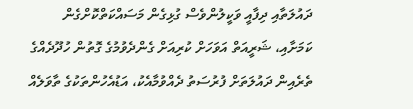ދައުލަތާއި ދިފާއީ ވަކީލުންވެސް ގުޅިގެން މަސައްކަތްކޮށްގެން ކަމަށާއި، ޝަރީއަތް އަވަހަށް ކުރިއަށް ގެންދެވުމުގެ ގޮތުން ހުދޫދެއްގެ ތެރެއިން ދައުލަތަށް ފުރުސަތު ދެއްވުމާއެކު، އަޑުއެހުންތަކުގެ ތާވަލެއް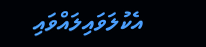އެކުލަވައިލައްވައި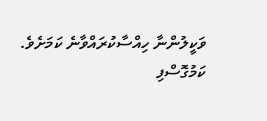ވަކީލުންނާ ހިއްސާކުރައްވާނެ ކަމަށެވެ.
ކަމުގޮސްފި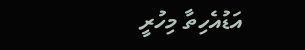އަޑުއެހިތާ މިހުރީ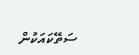ސަތޭކައަކުން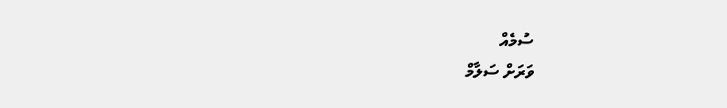ސުމެއް
ވަރަށް ސަލާމް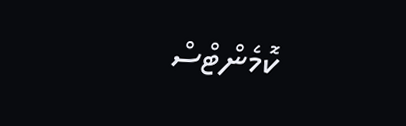ކޮމެންޓްސް